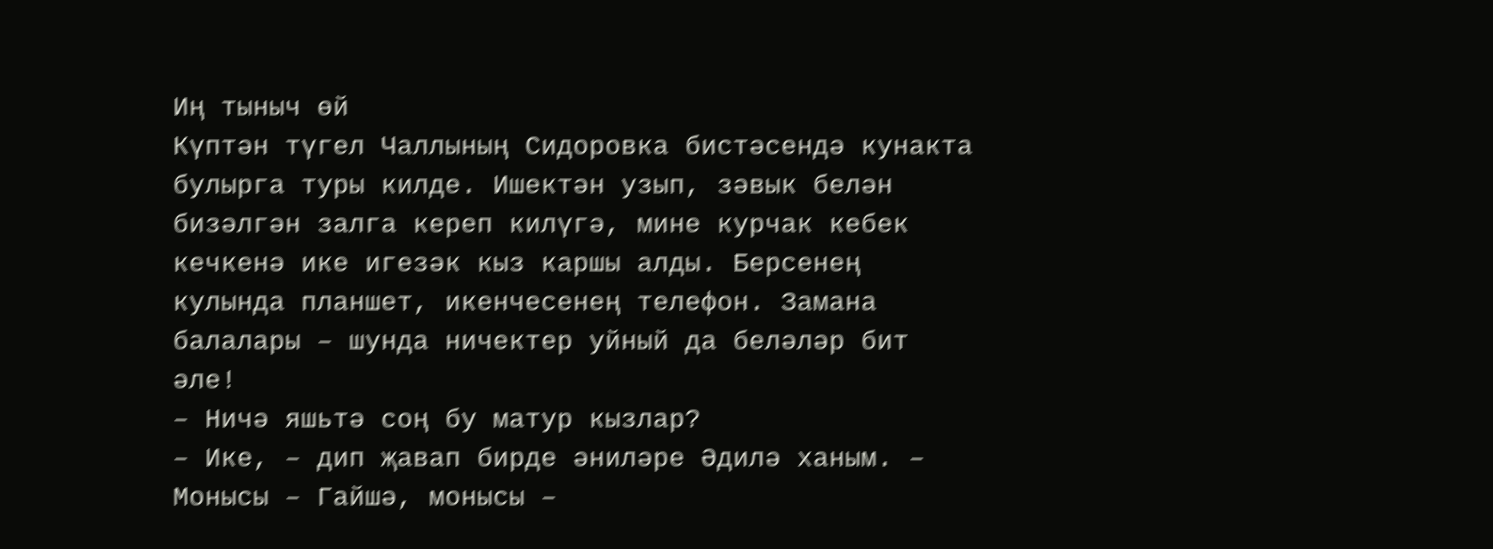Иң тыныч өй
Күптән түгел Чаллының Сидоровка бистәсендә кунакта булырга туры килде. Ишектән узып, зәвык белән бизәлгән залга кереп килүгә, мине курчак кебек кечкенә ике игезәк кыз каршы алды. Берсенең кулында планшет, икенчесенең телефон. Замана балалары – шунда ничектер уйный да беләләр бит әле!
– Ничә яшьтә соң бу матур кызлар?
– Ике, – дип җавап бирде әниләре Әдилә ханым. – Монысы – Гайшә, монысы –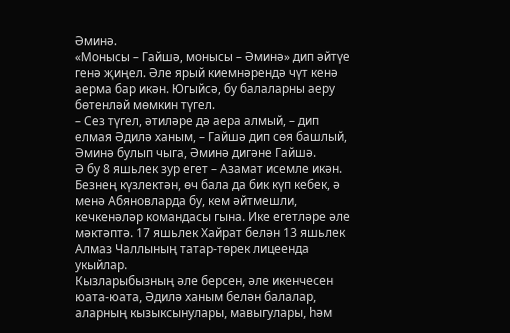Әминә.
«Монысы – Гайшә, монысы – Әминә» дип әйтүе генә җиңел. Әле ярый киемнәрендә чүт кенә аерма бар икән. Югыйсә, бу балаларны аеру бөтенләй мөмкин түгел.
– Сез түгел, әтиләре дә аера алмый, – дип елмая Әдилә ханым, – Гайшә дип сөя башлый, Әминә булып чыга, Әминә дигәне Гайшә.
Ә бу 8 яшьлек зур егет – Азамат исемле икән. Безнең күзлектән, өч бала да бик күп кебек, ә менә Абяновларда бу, кем әйтмешли, кечкенәләр командасы гына. Ике егетләре әле мәктәптә. 17 яшьлек Хайрат белән 13 яшьлек Алмаз Чаллының татар-төрек лицеенда укыйлар.
Кызларыбызның әле берсен, әле икенчесен юата-юата, Әдилә ханым белән балалар, аларның кызыксынулары, мавыгулары, һәм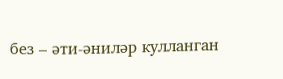без – әти-әниләр кулланган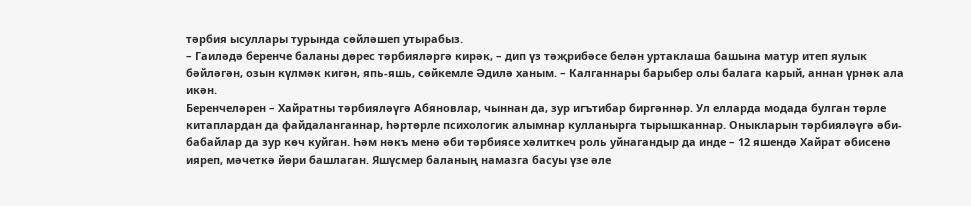тәрбия ысуллары турында сөйләшеп утырабыз.
– Гаиләдә беренче баланы дөрес тәрбияләргә кирәк, – дип үз тәҗрибәсе белән уртаклаша башына матур итеп яулык бәйләгән, озын күлмәк кигән, япь-яшь, сөйкемле Әдилә ханым. – Калганнары барыбер олы балага карый, аннан үрнәк ала икән.
Беренчеләрен – Хайратны тәрбияләүгә Абяновлар, чыннан да, зур игътибар биргәннәр. Ул елларда модада булган төрле китаплардан да файдаланганнар, һәртөрле психологик алымнар кулланырга тырышканнар. Оныкларын тәрбияләүгә әби-бабайлар да зур көч куйган. Һәм нәкъ менә әби тәрбиясе хәлиткеч роль уйнагандыр да инде – 12 яшендә Хайрат әбисенә ияреп, мәчеткә йөри башлаган. Яшүсмер баланың намазга басуы үзе әле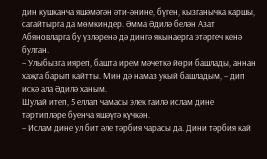дин кушканча яшәмәгән әти-әнине, бүген, кызганычка каршы, сагайтырга да мөмкиндер. Әмма Әдилә белән Азат Абяновларга бу үзләренә дә дингә якынаерга этәргеч кенә булган.
– Улыбызга ияреп, башта ирем мәчеткә йөри башлады, аннан хаҗга барып кайтты. Мин дә намаз укый башладым, – дип искә ала Әдилә ханым.
Шулай итеп, 5 еллап чамасы элек гаилә ислам дине тәртипләре буенча яшәүгә күчкән.
– Ислам дине ул бит әле тәрбия чарасы да. Дини тәрбия кай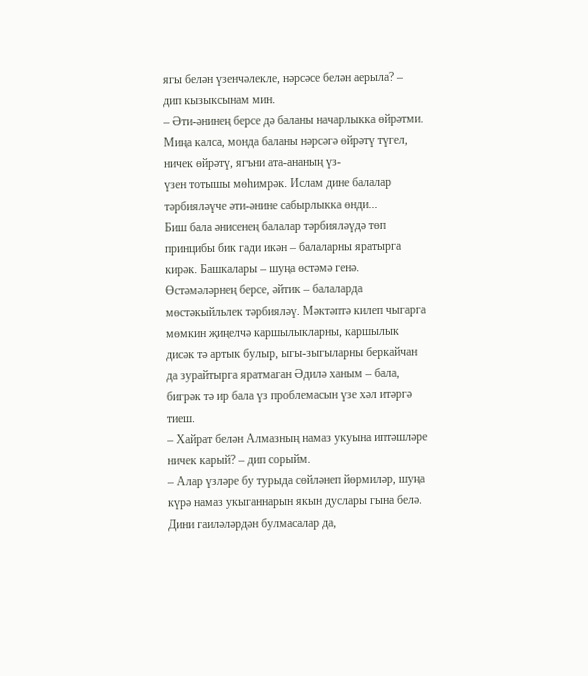ягы белән үзенчәлекле, нәрсәсе белән аерыла? – дип кызыксынам мин.
– Әти-әнинең берсе дә баланы начарлыкка өйрәтми. Миңа калса, монда баланы нәрсәгә өйрәтү түгел, ничек өйрәтү, ягъни ата-ананың үз-
үзен тотышы мөһимрәк. Ислам дине балалар тәрбияләүче әти-әнине сабырлыкка өнди...
Биш бала әнисенең балалар тәрбияләүдә төп принцибы бик гади икән – балаларны яратырга кирәк. Башкалары – шуңа өстәмә генә. Өстәмәләрнең берсе, әйтик – балаларда мөстәкыйльлек тәрбияләү. Мәктәптә килеп чыгарга мөмкин җиңелчә каршылыкларны, каршылык дисәк тә артык булыр, ыгы-зыгыларны беркайчан да зурайтырга яратмаган Әдилә ханым – бала, бигрәк тә ир бала үз проблемасын үзе хәл итәргә тиеш.
– Хайрат белән Алмазның намаз укуына иптәшләре ничек карый? – дип сорыйм.
– Алар үзләре бу турыда сөйләнеп йөрмиләр, шуңа күрә намаз укыганнарын якын дуслары гына белә. Дини гаиләләрдән булмасалар да,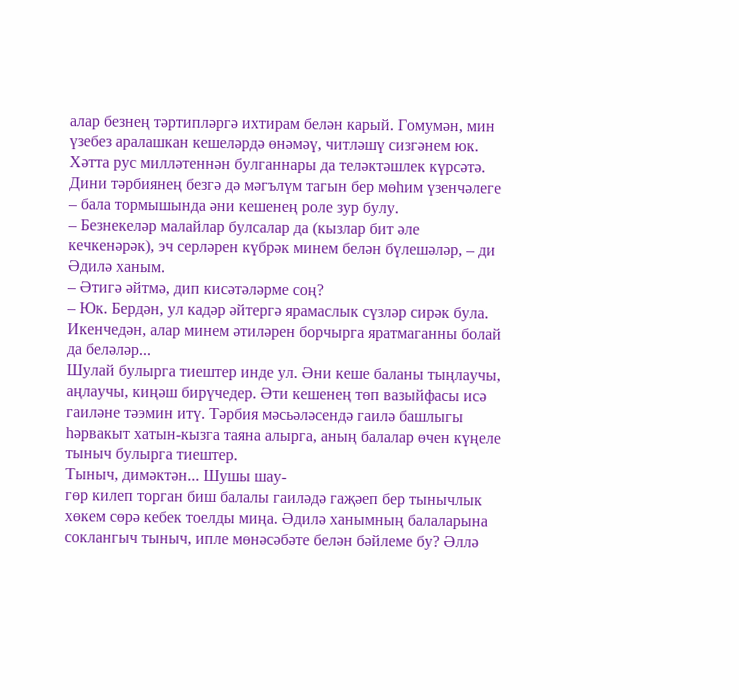алар безнең тәртипләргә ихтирам белән карый. Гомумән, мин үзебез аралашкан кешеләрдә өнәмәү, читләшү сизгәнем юк. Хәтта рус милләтеннән булганнары да теләктәшлек күрсәтә.
Дини тәрбиянең безгә дә мәгълүм тагын бер мөһим үзенчәлеге – бала тормышында әни кешенең роле зур булу.
– Безнекеләр малайлар булсалар да (кызлар бит әле кечкенәрәк), эч серләрен күбрәк минем белән бүлешәләр, – ди Әдилә ханым.
– Әтигә әйтмә, дип кисәтәләрме соң?
– Юк. Бердән, ул кадәр әйтергә ярамаслык сүзләр сирәк була. Икенчедән, алар минем әтиләрен борчырга яратмаганны болай да беләләр...
Шулай булырга тиештер инде ул. Әни кеше баланы тыңлаучы, аңлаучы, киңәш бирүчедер. Әти кешенең төп вазыйфасы исә гаиләне тәэмин итү. Тәрбия мәсьәләсендә гаилә башлыгы һәрвакыт хатын-кызга таяна алырга, аның балалар өчен күңеле тыныч булырга тиештер.
Тыныч, димәктән... Шушы шау-
гөр килеп торган биш балалы гаиләдә гаҗәеп бер тынычлык хөкем сөрә кебек тоелды миңа. Әдилә ханымның балаларына соклангыч тыныч, ипле мөнәсәбәте белән бәйлеме бу? Әллә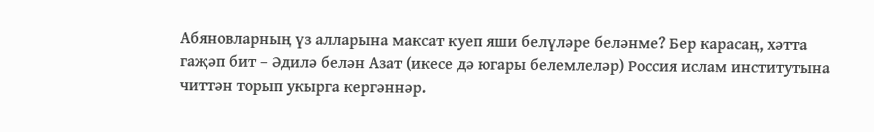Абяновларның үз алларына максат куеп яши белүләре беләнме? Бер карасаң, хәтта гаҗәп бит – Әдилә белән Азат (икесе дә югары белемлеләр) Россия ислам институтына читтән торып укырга кергәннәр.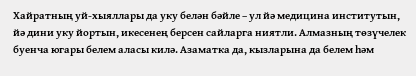Хайратның уй-хыяллары да уку белән бәйле – ул йә медицина институтын, йә дини уку йортын, икесенең берсен сайларга ниятли. Алмазның төзүчелек буенча югары белем аласы килә. Азаматка да, кызларына да белем һәм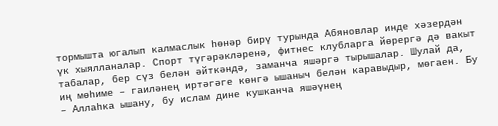тормышта югалып калмаслык һөнәр бирү турында Абяновлар инде хәзердән үк хыялланалар. Спорт түгәрәкләренә, фитнес клубларга йөрергә дә вакыт табалар, бер сүз белән әйткәндә, заманча яшәргә тырышалар. Шулай да, иң мөһиме – гаиләнең иртәгәге көнгә ышаныч белән каравыдыр, мөгаен. Бу – Аллаһка ышану, бу ислам дине кушканча яшәүнең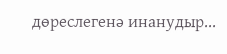дөреслегенә инанудыр...